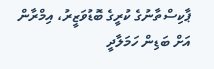ޕާކިސްތާނުގެ ކުރީގެ ބޮޑުވަޒީރު، އިމްރާން އަށް ބަޑިން ހަމަލާދީ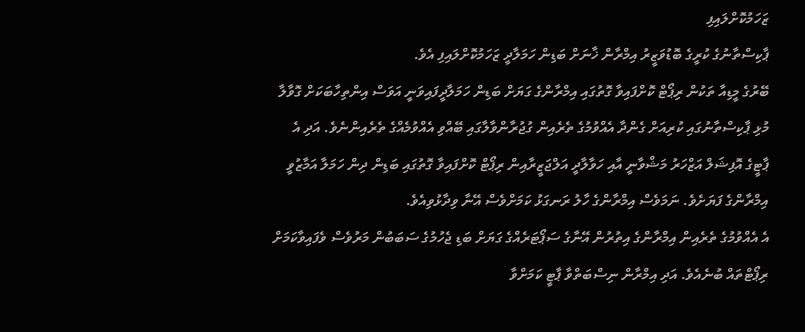ޒަހަމުކޮށްލައިފި
ޕާކިސްތާނުގެ ކުރީގެ ބޮޑުވަޒީރު އިމްރާން ޚާނަށް ބަޑިން ހަމަލާދީ ޒަހަމުކޮށްލައިފި އެވެ.
ބޭރުގެ މީޑިއާ ތަކުން ރިޕޯޓް ކޮށްފައިވާ ގޮތުގައި އިމްރާންގެ ގަޔަށް ބަޑިން ހަމަލާދީފައިވަނީ އަވަސް އިންތިހާބަކަށް ގޮވާލާ މުޅި ޕާކިސްތާނުގައި ކުރިއަށް ގެންދާ އެއްވުމުގެ ތެރެއިން ގުޖުރާންވާލާގައި ބޭއްވި އެއްވުމެއްގެ ތެރެއިންނެވެ. އަދި އެ ޕާޓީގެ އޮފިޝަލް އަޒްހަރު މަޝްވާނީ އާއި ހަވާލާދީ އަލްޖަޒީރާއިން ރިޕޯޓް ކޮށްފައިވާ ގޮތުގައި ބަޑިން ދިން ހަމަލާ އަމާޒުވީ އިމްރާންގެ ފަޔަށެވެ. ނަމަވެސް އިމްރާންގެ ހާލު ރަނގަޅު ކަމަށްވެސް އޭނާ ވިދާޅުވިއެވެ.
އެ އެއްވުމުގެ ތެރެއިން އިމްރާންގެ އިތުރުން އޭނާގެ ސަޕޯޓަރެއްގެ ގަޔަށް ބަޑި ޖެހުމުގެ ސަބަބުން މަރުވެސް ވެފައިވާކަމަށް ރިޕޯޓްތައް ބުނެއެވެ. އަދި އިމްރާން ނިސްބަތްވާ ޕާޓީ ކަމަށްވާ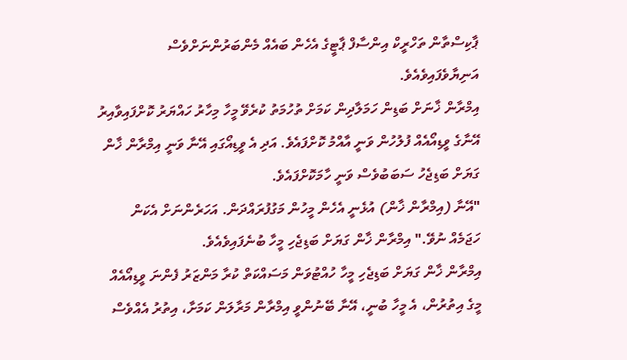ޕާކިސްތާން ތަހްރީކް އިންސާފް ޕާޓީގެ އެހެން ބައެއް މެންބަރުންނަށްވެސް އަނިޔާވެފައިވެއެވެ.
އިމްރާން ޚާނަށް ބަޑިން ހަމަލާދިން ކަމަށް ތުހުމަތު ކުރެވޭ މީހާ މިހާރު ހައްޔަރު ކޮށްފައިވާއިރު އޭނާގެ ވީޑިއޯއެއް ފުލުހުން ވަނީ އާއްމު ކޮށްފައެވެ. އަދި އެ ވީޑިއޯގައި އޭނާ ވަނީ އިމްރާން ޚާން ގަޔަށް ބަޑިޖެހު ސަބަބުވެސް ވަނީ ހާމަކޮށްފައެވެ.
"އޭނާ (އިމްރާން ޚާން) އުޅެނީ އެހެން މީހުން މަގުފުރައްދަން. އަހަރެންނަށް އެކަން ހަޖަމެއް ނުވޭ." އިމްރާން ޚާން ގަޔަށް ބަޑިޖެހި މީހާ ބުނެފައިވެއެވެ.
އިމްރާން ޚާން ގަޔަށް ބަޑިޖެހި މީހާ ހުއްޓުވަން މަސައްކަތް ކުރާ މަންޒަރު ފެންނަ ވީޑިއޯއެއް
މީގެ އިތުރުން، އެ މީހާ ބުނީ، އޭނާ ބޭނުންވީ އިމްރާން މަރާލަން ކަމަށާ، އިތުރު އެއްވެސް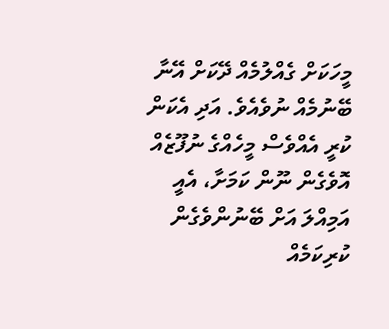މީހަކަށް ގެއްލުމެއް ދޭކަށް އޭނާ ބޭނުމެއް ނުވެއެވެ. އަދި އެކަން ކުރީ އެއްވެސް މީހެއްގެ ނުފޫޒެއް އޮވެގެން ނޫން ކަމަށާ، އެއީ އަމިއްލަ އަށް ބޭނުންވެގެން ކުރިކަމެއް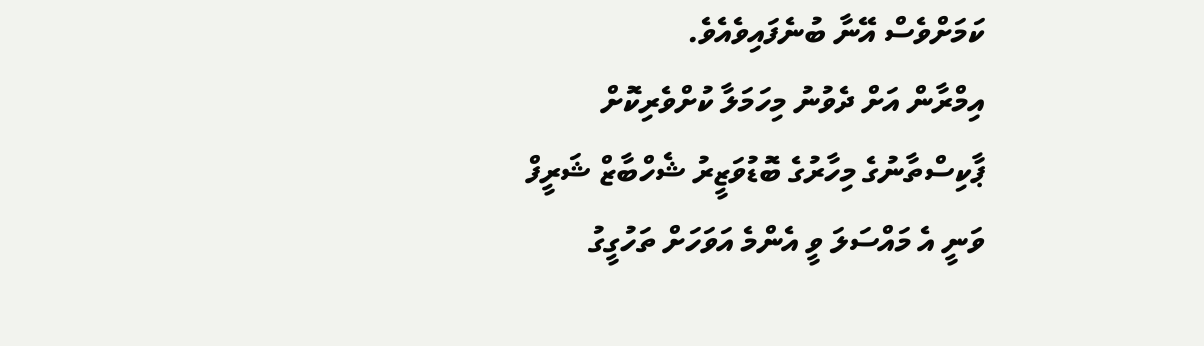ކަމަށްވެސް އޭނާ ބުނެފައިވެއެވެ.
އިމްރާން އަށް ދެވުނު މިހަމަލާ ކުށްވެރިކޮށް ޕާކިސްތާނުގެ މިހާރުގެ ބޮޑުވަޒީރު ޝެހްބާޒް ޝަރީފް ވަނީ އެ މައްސަލަ ވީ އެންމެ އަވަހަށް ތަހުގީގު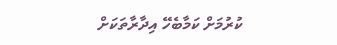ކުރުމަށް ކަމާބެހޭ އިދާރާތަކަށް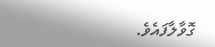ގޮވާލާފައެވެ.